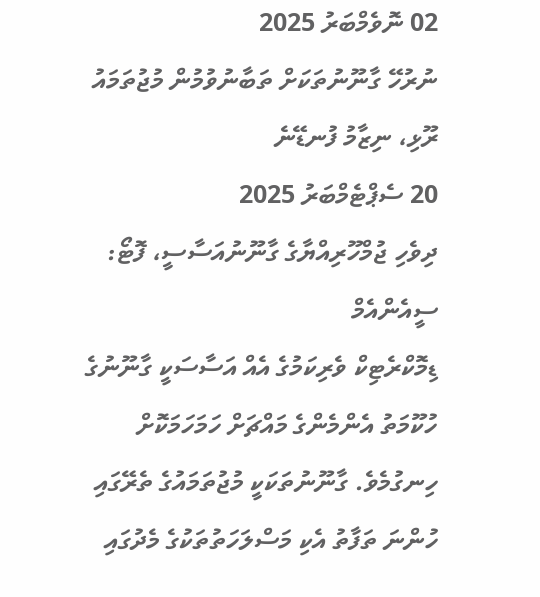02 ނޮވެމްބަރު 2025
ނުރުހޭ ގާނޫނުތަކަށް ތަބާނުވުމުން މުޖުތަމައު ރޫޅި، ނިޒާމު ފުނޑޭނެ
20 ސެޕްޓެމްބަރު 2025
ދިވެހި ޖުމްހޫރިއްޔާގެ ގާނޫނުއަސާސީ، ފޮޓޯ: ސީއެންއެމް
ޑިމޮކްރެޓިކް ވެރިކަމުގެ އެއް އަސާސަކީ ގާނޫނުގެ ހުކޫމަތު އެންމެންގެ މައްޗަށް ހަމަހަމަކޮށް ހިނގުމެވެ. ގާނޫނުތަކަކީ މުޖުތަމައުގެ ތެރޭގައި ހުންނަ ތަފާތު އެކި މަސްލަހަތުތަކުގެ މެދުގައި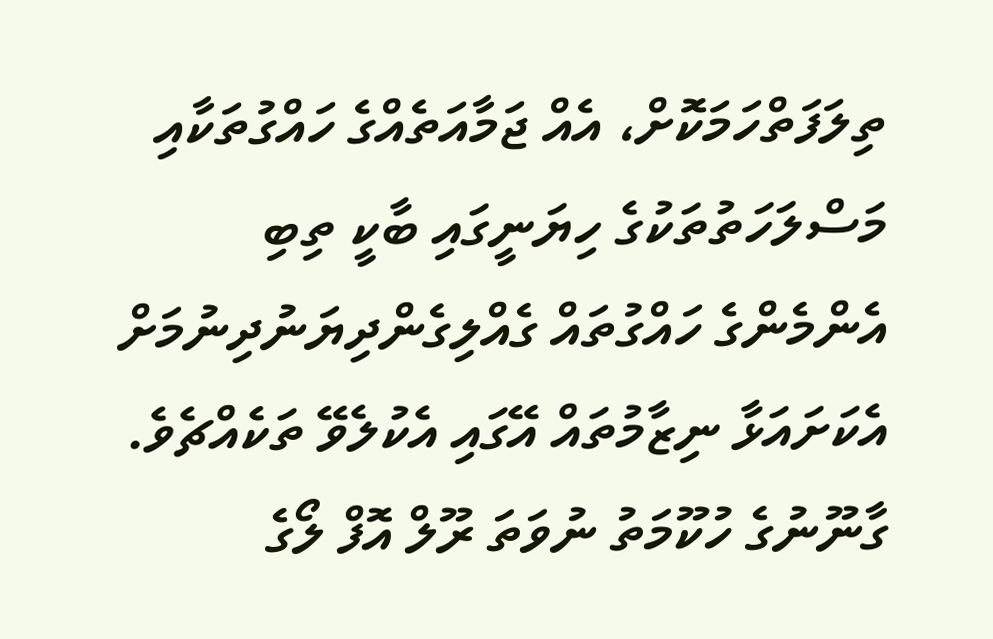ތިލަފަތްހަމަކޮށް، އެއް ޖަމާއަތެއްގެ ހައްގުތަކާއި މަސްލަހަތުތަކުގެ ހިޔަނީގައި ބާކީ ތިބި އެންމެންގެ ހައްގުތައް ގެއްލިގެންދިޔަނުދިނުމަށް އެކަށައަޅާ ނިޒާމުތައް އޭގައި އެކުލެވޭ ތަކެއްޗެވެ. ގާނޫނުގެ ހުކޫމަތު ނުވަތަ ރޫލް އޮފް ލޯގެ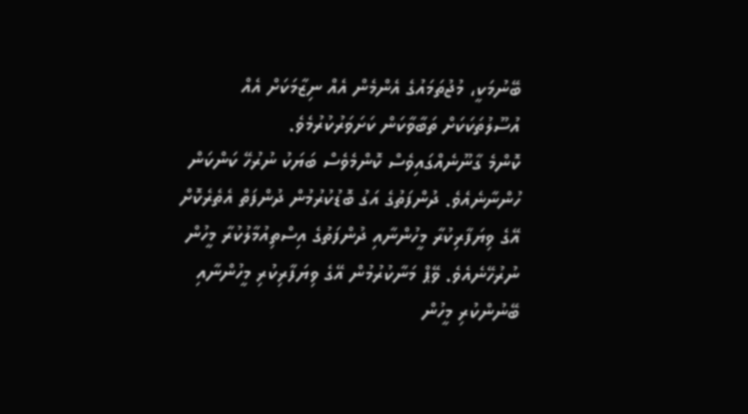ބޭނުމަކީ، މުޖުތަމައުގެ އެންމެން އެއް ނިޒާމަކަށް އެއް އުސޫލުތަކަކަށް ތަބާވާކަން ކަށަވަރުކުރުމެވެ.
ކޮންމެ ގާނޫނެއްގައިވެސް ކޮންމެވެސް ބަޔަކު ނުރުހޭ ކަންކަން ހުންނާނެއެވެ. ދުންފަތުގެ އަގު ބޮޑުކުރުމުން ދުންފަތް އެތެރެކޮށް އޭގެ ވިޔަފާރިކުރާ މީހުންނާއި ދުންފަތުގެ އިސްތިއުމާލުކުރާ މީހުން ނުރުހޭނެއެވެ. ވޭޕް މަނާކުރުމުން އޭގެ ވިޔަފާރިކުރި މީހުންނާއި ބޭނުންކުރި މީހުން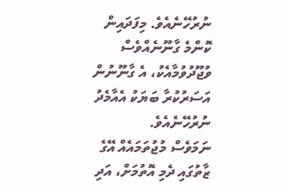ނުރުހޭނެއެވެ. މިފަދައިން ކޮންމެ ގާނޫނެއްވެސް ވުޖޫދުވުމާއެކު، އެ ގާނޫނުން އަސަރުކުރާ ބަޔަކު އެއާމެދު ނުރުހޭނެއެވެ.
ނަމަވެސް މުޖުތަމައެއް އޭގެ ޒާތުގައި ދެމި އޮތުމަށް، އަދި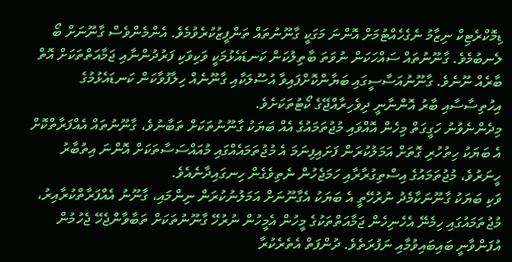ޑިމޮކްރެޓިކް ނިޒާމު ނެގެހެއްޓުމަށް އޮންނަ މަގަކީ ގާނޫނުތައް ތަންފީޒުކުރެވުމެވެ. އެންމެންވެސް ގާނޫނަށް ބޯ ލެނބުމެވެ. ގާނޫނުތައް ސައްހަކަން ނުވަތަ ބާތިލުކަން ކަނޑައެޅުމަކީ ވަކިވަކި ފަރުދުންނާއި ޖަމާއަތްތަކަށް އޮތް ބާރެއް ނޫނެވެ. ގާނޫނުއަސާސީގައި ބަޔާންކޮށްފައިވާ އުސޫލަކާއި ގާނޫނެއް ހިލާފުވާކަން ކަނޑައެޅުމުގެ އިހުތިސާސާއި ބާރު އޮންނާނީ ދިވެހިރާއްޖޭގެ ކޯޓުތަކަށެވެ.
މިދެންނެވުނު ހަގީގަތް މިހެން އޮއްވައި މުޖުތަމައުގެ އެއް ބަޔަކު ގާނޫނުތަކަށް ތަބާނުވެ، ގާނޫނުތައް އެއްފަރާތްކޮށް އެ ބަޔަކު ހިތުހުރި ގޮތަށް އަމަލުކުރަން ފަށައިފިނަމަ އެ މުޖުތަމައެއްގައި މުއައްސަސާތަކަށް އޮންނަ އިތުބާރު ހީނަރުވެ، މުޖުތަމައުގެ އިސްތިގުރާރާއި ހަމަޖެހުން ނެތިވެގެން ހިނގައިދާނެއެވެ.
ވަކި ބަޔަކު ގާނޫނަކާމެދު ނުރުހޭތީ އެ ބަޔަކު އެގާނޫނަށް އަމަލުނުކުރަން ނިންމައި، ގާނޫނު އެއްފަރާތްކުރާއިރު، މުޖުތަމައުގައި ހިމެނޭ އެހެނިހެން ޖަމާއަތްތަކުގެ މީހުން އެމީހުން ނުރުހޭ ގާނޫނުތަކަށް ތަބާވާންޖެހޭ ޖެހުމުން އުފަންވާނީ ބައިބައިވުމާއި ނަފުރަތެވެ. ދުންފަތް އެތެރެކުރާ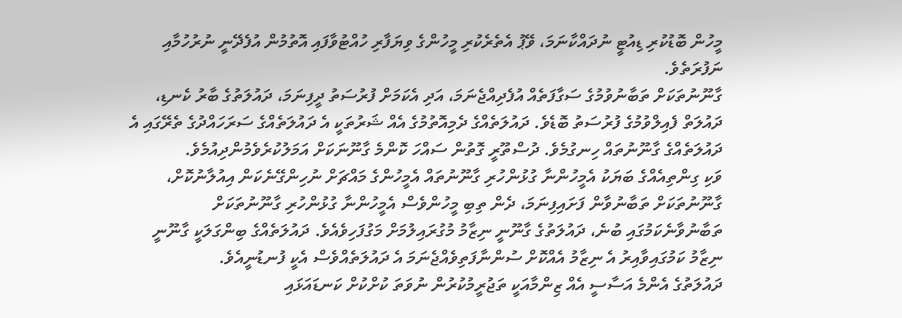މީހުން ބޮޑުކުރި ޑިއުޓީ ނުދައްކާނަމަ، ވޭޕު އެތެރެކުރި މީހުންގެ ވިޔަފާރި ހުއްޓުވާފައި އޮތުމުން އުފެދޭނީ ނުރުހުމާއި ނަފުރަތެވެ.
ގާނޫނުތަކަށް ތަބާނުވުމުގެ ސަގާފަތެއް އުފެދިއްޖެނަމަ، އަދި އެކަމަށް ފުރުސަތު ދީފިނަމަ، ދައުލަތުގެ ބާރު ކެނޑި، ދައުލަތް ފެއިލްވުމުގެ ފުރުސަތު ބޮޑެވެ. ދައުލަތެއްގެ ދެމިއޮތުމުގެ އެއް ޝަރުތަކީ އެ ދައުލަތެއްގެ ސަރަހައްދުގެ ތެރޭގައި އެ ދައުލަތެއްގެ ގާނޫނުތައް ހިނގުމެވެ. ދުސްތޫރީ ގޮތުން ސައްހަ ކޮންމެ ގާނޫނަކަށް އަމަލުކުރެވެމުންދިއުމެވެ.
ވަކި ގިންތިއެއްގެ ބަޔަކު އެމީހުންނާ ގުޅުންހުރި ގާނޫނުތައް އެމީހުންގެ މައްޗަށް ނުހިންގޭނެކަން އިއުލާނުކޮށް، ގާނޫނުތަކަށް ތަބާނުވާން ފަށައިފިނަމަ، ދެން ތިބި މީހުންވެސް އެމީހުންނާ ގުޅުންހުރި ގާނޫނުތަކަށް ތަބާނުވާނެކަމުގައި ބުނެ، ދައުލަތުގެ ގާނޫނީ ނިޒާމު މުގުރައިލުމަށް މަގުފަހިވެއެވެ. ދައުލަތެއްގެ ބިންގަލަކީ ގާނޫނީ ނިޒާމު ކަމުގައިވާއިރު އެ ނިޒާމު އެއްކޮށް ސުންނާފަތިވެއްޖެނަމަ އެ ދައުލަތެއްވެސް އެކީ ފުނޑުނީއެވެ.
ދައުލަތުގެ އެންމެ އަސާސީ އެއް ޒިންމާއަކީ ތަޖުރީމުކުރުން ނުވަތަ ކުށްކުށް ކަނޑައަޅައި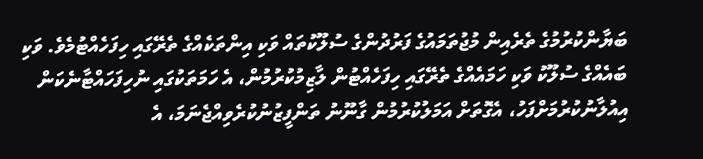ބަޔާންކުރުމުގެ ތެރެއިން މުޖުތަމައުގެ ފަރުދުންގެ ސުލޫކުތައް ވަކި އިންތަކެއްގެ ތެރޭގައި ހިފަހެއްޓުމެވެ. ވަކި ބައެއްގެ ސުލޫކު ވަކި ހަމައެއްގެ ތެރޭގައި ހިފަހެއްޓުން ލާޒިމުކުރުމުން، އެ ހަމަތަކުގައި ނުހިފަހައްޓާނެކަން އިއުލާނުކުރުމަށްފަހު، އެގޮތަށް އަމަލުކުރުމުން ގާނޫނު ތަންފީޒުނުކުރެވިއްޖެނަމަ، އެ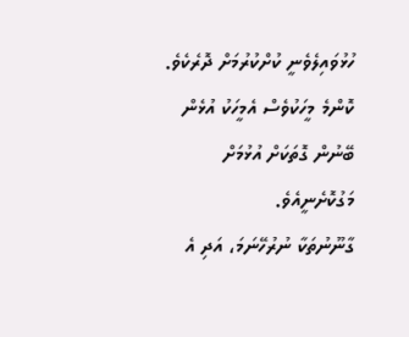ހުޅުވައިލެވެނީ ކުށްކުރުމަށް ދޮރެކެވެ. ކޮންމެ މީހަކުވެސް އެމީހަކު އުޅެން ބޭނުން ގޮތަކަށް އުޅުމަށް މަގުކޮށެނީއެވެ.
ގާނޫނުތަކާ ނުރުހޭނަމަ، އަދި އެ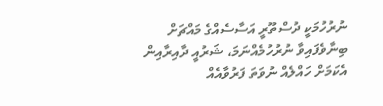ނުރުހުމަކީ ދުސްތޫރީ އަސާސެއްގެ މައްޗަށް ބިނާވެފައިވާ ނުރުހުމެއްނަމަ، ޝަރުއީ ދާއިރާއިން އެކަމަށް ހައްލެއް ނުވަތަ ފަރުވާއެއް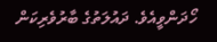ހޯދަންވީއެވެ. ދައުލަތުގެ ބާރުވެރިކަން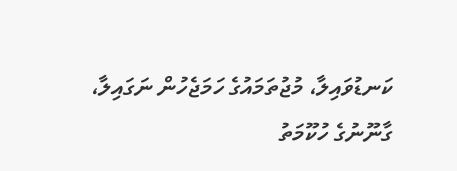ކަނޑުވައިލާ، މުޖުތަމައުގެ ހަމަޖެހުން ނަގައިލާ، ގާނޫނުގެ ހުކޫމަތު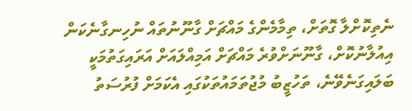ނެތިކޮށްލާ ގޮތަށް، ތިމާމެންގެ މައްޗަށް ގާނޫނުތައް ނުހިނގާނެކަން އިއުލާނުކޮށް، ގާނޫނަށްވުރެ މައްޗަށް އަމިއްލައަށް އަރައިގަތުމަކީ ބަލައިގަނެވޭނެ، ތަހުޒީބު މުޖުތަމައުތަކުގައި އެކަމަށް ފުރުސަތު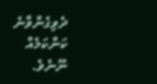ދެވިގެންވާނެ ކަންކަމެއް ނޫނެވެ.